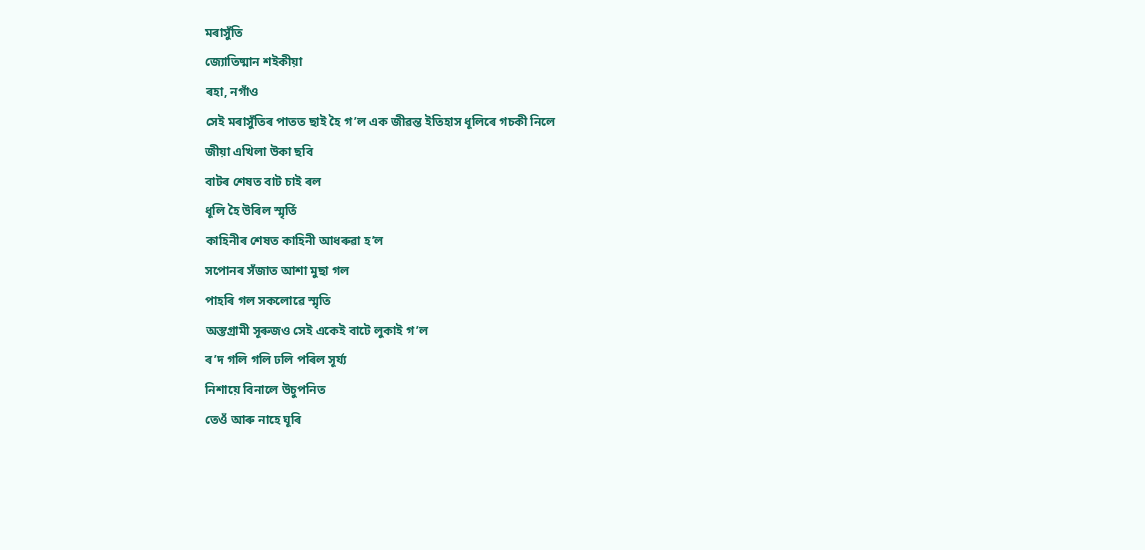মৰাসুঁতি
জ্যোতিষ্মান শইকীয়া
ৰহা, নগাঁও
সেই মৰাসুঁতিৰ পাতত ছাই হৈ গ’ল এক জীৱন্ত ইতিহাস ধূলিৰে গচকী নিলে
জীয়া এখিলা উকা ছবি
বাটৰ শেষত বাট চাই ৰল
ধূলি হৈ উৰিল স্মৃৰ্তি
কাহিনীৰ শেষত কাহিনী আধৰুৱা হ’ল
সপোনৰ সঁজাত আশা মুছা গল
পাহৰি গল সকলোৱে স্মৃতি
অস্তগ্ৰামী সূৰুজও সেই একেই বাটে লুকাই গ’ল
ৰ’দ গলি গলি ঢলি পৰিল সূৰ্য্য
নিশায়ে বিনালে উচুপনিত
তেওঁ আৰু নাহে ঘূৰি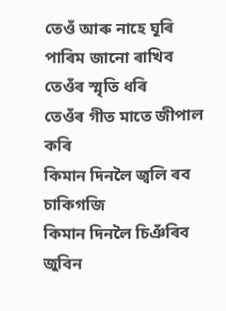তেওঁ আৰু নাহে ঘূৰি
পাৰিম জানো ৰাখিব তেওঁৰ স্মৃতি ধৰি
তেওঁৰ গীত মাতে জীপাল কৰি
কিমান দিনলৈ জ্বলি ৰব চাকিগজি
কিমান দিনলৈ চিঞঁৰিব জুবিন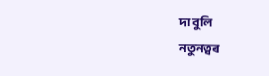দা বুলি
নতুনত্বৰ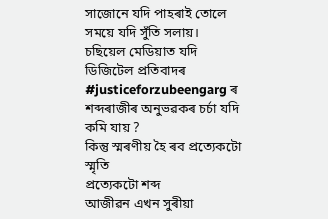সাজোনে যদি পাহৰাই তোলে
সময়ে যদি সুঁতি সলায়।
চছিয়েল মেডিয়াত যদি
ডিজিটেল প্ৰতিবাদৰ
#justiceforzubeengarg ৰ
শব্দৰাজীৰ অনুভৱকৰ চৰ্চা যদি কমি যায় ?
কিন্তু স্মৰণীয় হৈ ৰব প্ৰত্যেকটো স্মৃতি
প্ৰত্যেকটো শব্দ
আজীৱন এখন সুৰীয়া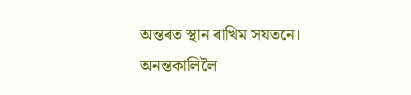অন্তৰত স্থান ৰাখিম সযতনে।
অনন্তকালিলৈ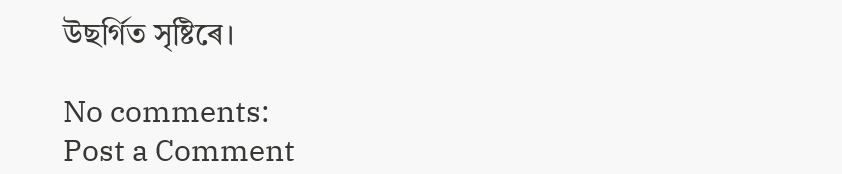উছৰ্গিত সৃষ্টিৰে।

No comments:
Post a Comment